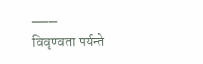___
विवृण्वता पर्यन्ते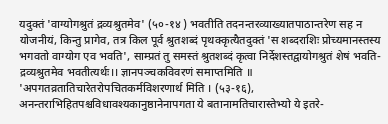यदुक्तं 'वाग्योगश्रुतं द्रव्यश्रुतमेव' (५०-१४ ) भवतीति तदनन्तरव्याख्यातपाठान्तरेण सह न योजनीयं, किन्तु प्रागेव, तत्र किल पूर्व श्रुतशब्दं पृथक्कृत्यैतदुक्तं 'स शब्दराशिः प्रोच्यमानस्तस्य भगवतो वाग्योग एव भवति', साम्प्रतं तु समस्तं श्रुतशब्दं कृत्वा निर्देशस्तद्वायोगश्रुतं शेषं भवति-द्रव्यश्रुतमेव भवतीत्यर्थः।। ज्ञानपञ्चकविवरणं समाप्तमिति ॥
'अपगतव्रतातिचारेतरोपचितकर्मविशरणार्थ मिति । (५३-१६), अनन्तराभिहितपश्चविधावश्यकानुष्ठानेनापगता ये बतानामतिचारास्तेभ्यो ये इतरे-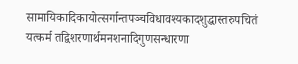सामायिकादिकायोत्सर्गान्तपञ्चविधावश्यकादशुद्धास्तरुपचितं यत्कर्म तद्विशरणार्थमनशनादिगुणसन्धारणा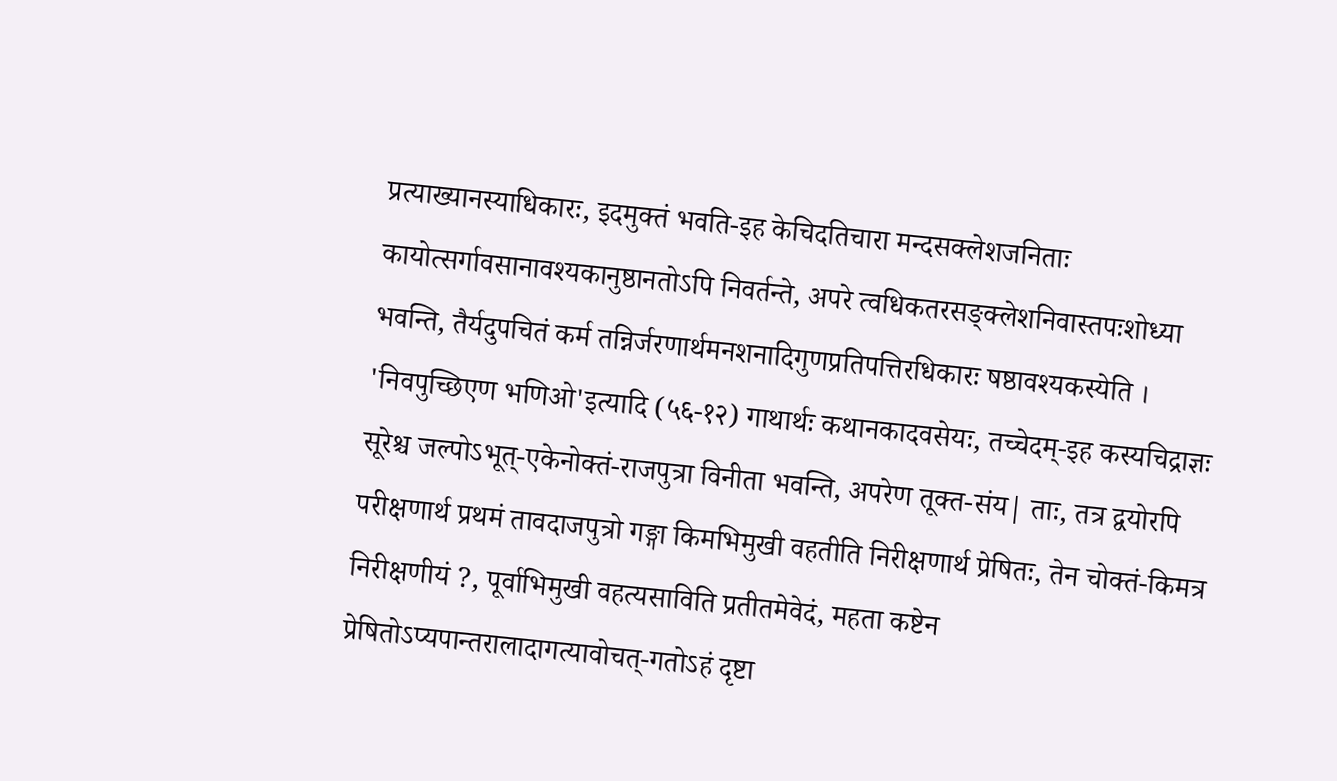प्रत्याख्यानस्याधिकारः, इदमुक्तं भवति-इह केचिदतिचारा मन्दसक्लेशजनिताः कायोत्सर्गावसानावश्यकानुष्ठानतोऽपि निवर्तन्ते, अपरे त्वधिकतरसङ्क्लेशनिवास्तपःशोध्या भवन्ति, तैर्यदुपचितं कर्म तन्निर्जरणार्थमनशनादिगुणप्रतिपत्तिरधिकारः षष्ठावश्यकस्येति । 'निवपुच्छिएण भणिओ'इत्यादि (५६-१२) गाथार्थः कथानकादवसेयः, तच्चेदम्-इह कस्यचिद्राज्ञः सूरेश्च जल्पोऽभूत्-एकेनोक्तं-राजपुत्रा विनीता भवन्ति, अपरेण तूक्त-संय| ताः, तत्र द्वयोरपि परीक्षणार्थ प्रथमं तावदाजपुत्रो गङ्गा किमभिमुखी वहतीति निरीक्षणार्थ प्रेषितः, तेन चोक्तं-किमत्र निरीक्षणीयं ?, पूर्वाभिमुखी वहत्यसाविति प्रतीतमेवेदं, महता कष्टेन प्रेषितोऽप्यपान्तरालादागत्यावोचत्-गतोऽहं दृष्टा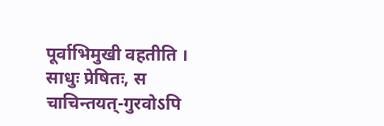पूर्वाभिमुखी वहतीति । साधुः प्रेषितः, स चाचिन्तयत्-गुरवोऽपि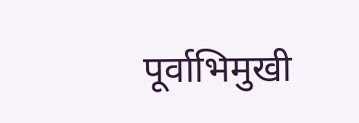पूर्वाभिमुखी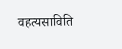वहत्यसाविति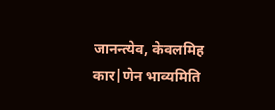जानन्त्येव, केवलमिह कार|णेन भाव्यमिति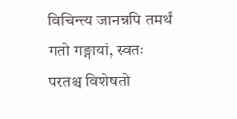विचिन्त्य जानन्नपि तमर्थं गतो गङ्गायां, स्वतः परतश्च विशेषतो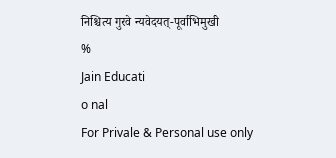निश्चित्य गुरवे न्यवेदयत्-पूर्वाभिमुखी
%
Jain Educati
o nal
For Privale & Personal use only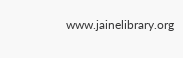www.jainelibrary.org